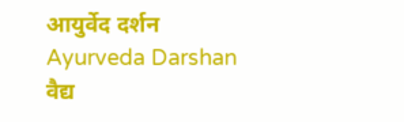आयुर्वेद दर्शन
Ayurveda Darshan
वैद्य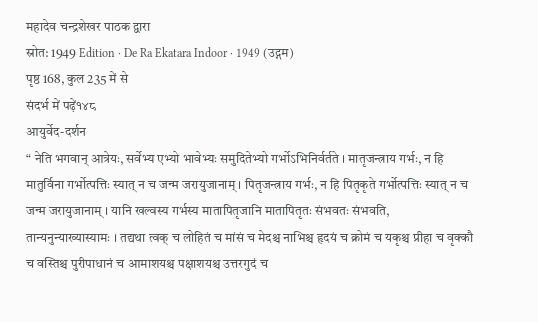महादेव चन्द्रशेखर पाठक द्वारा
स्रोत: 1949 Edition · De Ra Ekatara Indoor · 1949 (उद्गम)
पृष्ठ 168, कुल 235 में से
संदर्भ में पढ़ें१४८
आयुर्वेद-दर्शन
“ नेति भगवान् आत्रेयः, सर्वेभ्य एभ्यो भावेभ्यः समुदितेभ्यो गर्भोऽभिनिर्वर्तते । मातृजन्त्राय गर्भः, न हि मातुर्विना गर्भोत्पत्तिः स्यात् न च जन्म जरायुजानाम् । पितृजन्त्राय गर्भः, न हि पितृकृते गर्भोत्पत्तिः स्यात् न च जन्म जरायुजानाम् । यानि खल्वस्य गर्भस्य मातापितृजानि मातापितृतः संभवतः संभवति, तान्यनुन्याख्यास्यामः । तद्यथा त्वक् च लोहितं च मांसं च मेदश्च नाभिश्च हृदयं च क्रोमं च यकृश्च प्रीहा च वृक्कौ च वस्तिश्च पुरीपाधानं च आमाशयश्च पक्षाशयश्च उत्तरगुदं च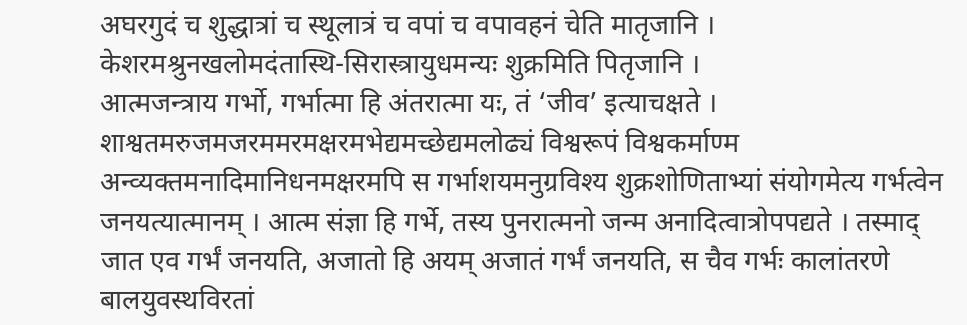अघरगुदं च शुद्धात्रां च स्थूलात्रं च वपां च वपावहनं चेति मातृजानि । केशरमश्रुनखलोमदंतास्थि-सिरास्त्रायुधमन्यः शुक्रमिति पितृजानि ।
आत्मजन्त्राय गर्भो, गर्भात्मा हि अंतरात्मा यः, तं ‘जीव’ इत्याचक्षते । शाश्वतमरुजमजरममरमक्षरमभेद्यमच्छेद्यमलोढ्यं विश्वरूपं विश्वकर्माण्म अन्व्यक्तमनादिमानिधनमक्षरमपि स गर्भाशयमनुग्रविश्य शुक्रशोणिताभ्यां संयोगमेत्य गर्भत्वेन जनयत्यात्मानम् । आत्म संज्ञा हि गर्भे, तस्य पुनरात्मनो जन्म अनादित्वात्रोपपद्यते । तस्माद् जात एव गर्भं जनयति, अजातो हि अयम् अजातं गर्भं जनयति, स चैव गर्भः कालांतरणे बालयुवस्थविरतां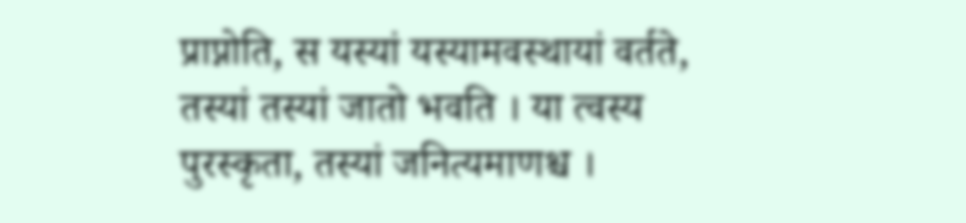प्राप्नोति, स यस्यां यस्यामवस्थायां वर्तते, तस्यां तस्यां जातो भवति । या त्वस्य पुरस्कृता, तस्यां जनित्यमाणश्च ।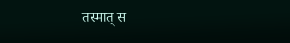तस्मात् स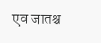एव जातश्च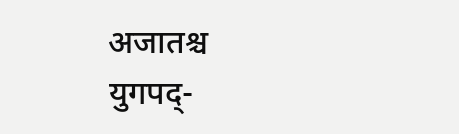अजातश्च युगपद्-